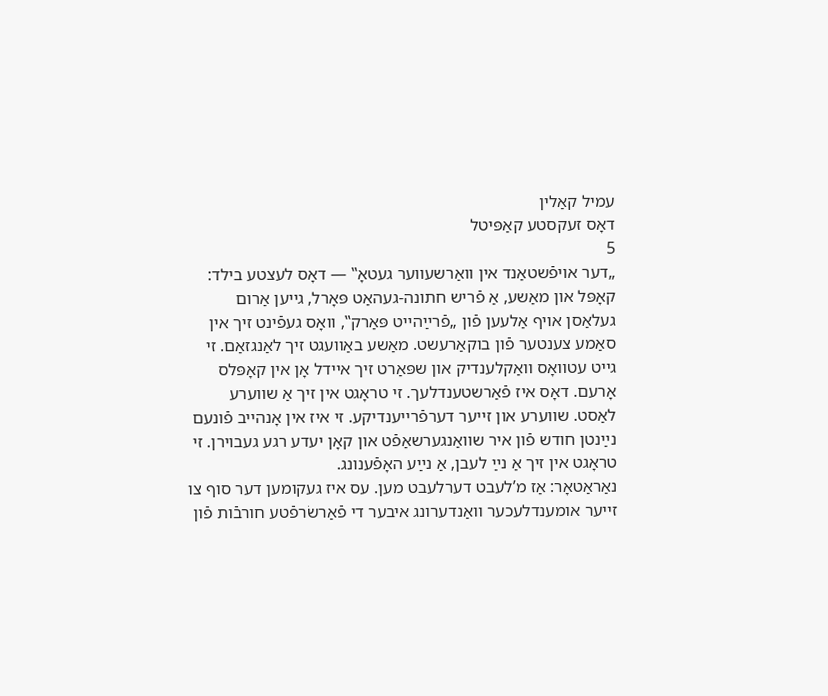עמיל קאַלין
דאָס זעקסטע קאַפּיטל
5
„דער אויפֿשטאַנד אין וואַרשעווער געטאָ‟ — דאָס לעצטע בילד:
קאָפּל און מאַשע, אַ פֿריש חתונה-געהאַט פּאָרל, גייען אַרום געלאַסן אויף אַלעען פֿון „פֿרײַהײט פּאַרק‟, וואָס געפֿינט זיך אין סאַמע צענטער פֿון בוקאַרעשט. מאַשע באַוועגט זיך לאַנגזאַם. זי גייט עטוואָס וואַקלענדיק און שפּאַרט זיך איידל אָן אין קאָפּלס אָרעם. דאָס איז פֿאַרשטענדלעך. זי טראָגט אין זיך אַ שווערע לאַסט. שווערע און זייער דערפֿרייענדיקע. זי איז אין אָנהייב פֿונעם נײַנטן חודש פֿון איר שוואַנגערשאַפֿט און קאָן יעדע רגע געבוירן. זי טראָגט אין זיך אַ נײַ לעבן, אַ נײַע האָפֿענונג.
נאַראַטאָר: אַז מ’לעבט דערלעבט מען. עס איז געקומען דער סוף צו זייער אומענדלעכער וואַנדערונג איבער די פֿאַרשׂרפֿטע חורבֿות פֿון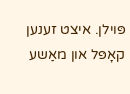פּוילן. איצט זענען קאָפּל און מאַשע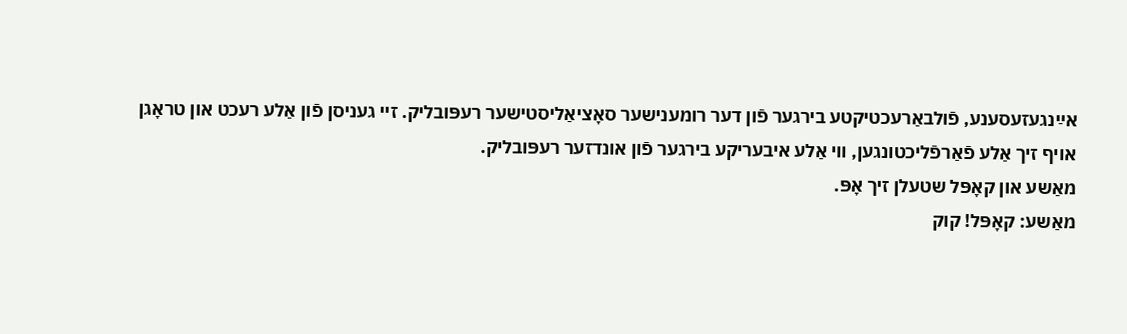אײַנגעזעסענע, פֿולבאַרעכטיקטע בירגער פֿון דער רומענישער סאָציאַליסטישער רעפּובליק. זיי געניסן פֿון אַלע רעכט און טראָגן אויף זיך אַלע פֿאַרפֿליכטונגען, ווי אַלע איבעריקע בירגער פֿון אונדזער רעפּובליק.
מאַשע און קאָפּל שטעלן זיך אָפּ.
מאַשע: קאָפּל! קוק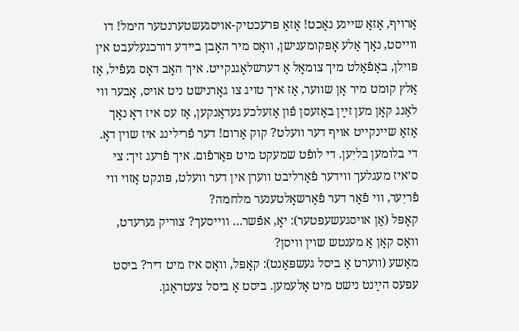אַרויף, אַזאַ שיינע נאַכט! אַזאַ פּרעכטיק-אויסגעשטערנטער הימל! דו ווייסט, נאָך אַלע אָפּקומענישן, וואָס מיר האָבן ביידע דורכגעלעבט אין פּוילן, באַפֿאַלט מיך צומאָל אַ דערשלאָגנקייט. איך האָב דאָס געפֿיל, אַז אַלץ קומט מיר אָן שווער, אַז איך טויג צו גאָרנישט ניט אויס, אָבער ווי לאַנג קאָן מען זײַן באַזעסן פֿון אַזעלכע געדאַנקען, אַז עס איז דאָ נאָך אַזאַ שיינקייט אויף דער וועלט? קוק אַרום! דער פֿרילינג איז שוין דאָ. די בלומען בליִען. די לופֿט שמעקט מיט פּאַרפֿום. איך פֿרעג זיך: צי ס׳איז מעגלעך ווידער פֿאַרליבט ווערן אין דער וועלט, פּונקט אַזוי ווי פֿריִער, ווי פֿאַר דער פֿאַרשאָלטענער מלחמה?
קאָפּל (אַן אויסגעשעפּטער): יאָ, אפֿשר… ווייסעך? צוריק גערעדט, וואָס קאָן אַ מענטש שוין וויסן?
מאַשע (ווערט אַ ביסל געשפּאַנט): קאָפּל, וואָס איז מיט דיר? ביסט עפּעס הײַנט נישט מיט אַלעמען. ביסט אַ ביסל צעטראָגן.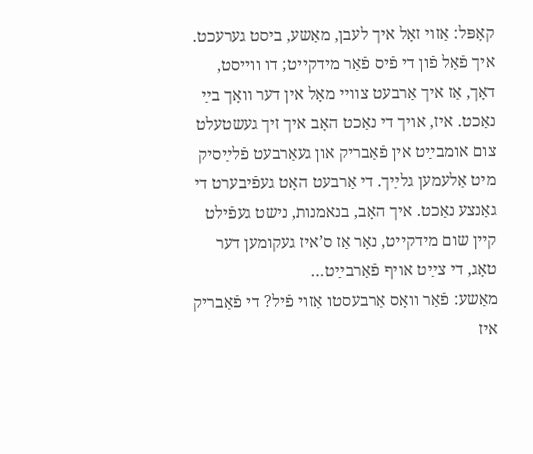קאָפּל: אַזוי זאָל איך לעבן, מאַשע, ביסט גערעכט. איך פֿאַל פֿון די פֿיס פֿאַר מידקייט; דו ווייסט, דאָך, אַז איך אַרבעט צוויי מאָל אין דער וואָך בײַ נאַכט. איז, אויך די נאַכט האָב איך זיך געשטעלט צום אומבײַט אין פֿאַבריק און געאַרבעט פֿלײַסיק מיט אַלעמען גלײַך. די אַרבעט האָט געפֿיבערט די גאַנצע נאַכט. איך האָב, בנאמנות, נישט געפֿילט קיין שום מידקייט, נאָר אַז ס’איז געקומען דער טאָג, די צײַט אויף פֿאַרבײַט…
מאַשע: פֿאַר וואָס אַרבעסטו אַזוי פֿיל? די פֿאַבריק איז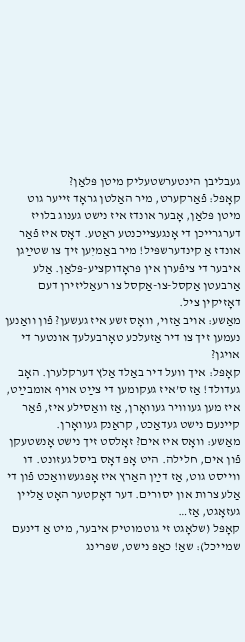געבליבן הינטערשטעליק מיטן פּלאַן?
קאָפּל: פֿאַרקערט, מיר האַלטן גראָד זייער גוט מיטן פּלאַן, אָבער אונדז איז נישט גענוג בלויז דערגרייכן די אָנגעצייכנטע ראַטע. דאָס איז פֿאַר אונדז אַ קינדערשפּיל! מיר באַמיִען זיך צו שטײַגן איבער די ציפֿערן אין פּראָדוקציע-פּלאַן. אַלע אַרבעטן אַקסל-צו-אַקסל צו רעאַליזירן דעם דאָזיקין ציל.
מאַשע: אויב אַזוי, וואָס זשע איז געשען? פֿון וואַנען נעמען זיך צו דיר אַזעלכע טאָרבעלעך אונטער די אויגן?
קאָפּל: איך וועל דיר באַלד אַלץ דערקלערן. האָב געדולד! אַז ס’איז געקומען די צײַט אויף אומבײַט, איז מען געווויר געוואָרן, אַז וואַסילע איז, פֿאַר קיינעם נישט געדאַכט, קראַנק געוואָרן.
מאַשע: וואָס איז אים? זאָלסט זיך נישט אָנשטעקן פֿון אים, חלילה. היט אָפּ דאָס ביסל געזונט. דו ווייסט גוט, אַז דײַן האַרץ איז אָפּגעשוואַכט פֿון די אַלע צרות און יסורים. דער דאָקטער האָט אַליין געזאָגט, אַז…
קאָפּל (שלאָגט זי גוטמוטיק איבער, מיט אַ דינעם שמייכל): שאַ! כאַפּ נישט, שפּרינג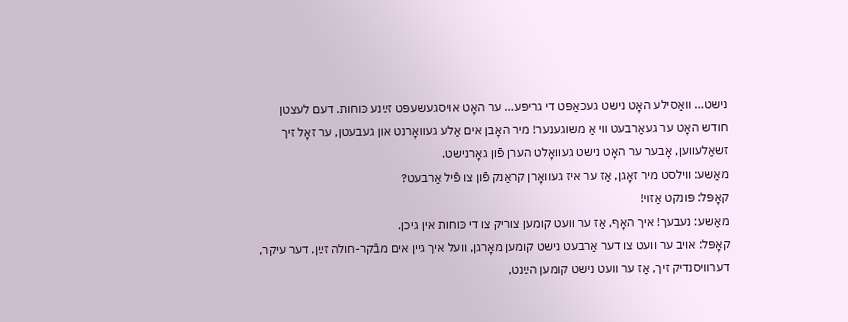נישט… וואַסילע האָט נישט געכאַפּט די גריפּע… ער האָט אויסגעשעפּט זײַנע כּוחות. דעם לעצטן חודש האָט ער געאַרבעט ווי אַ משוגענער! מיר האָבן אים אַלע געוואָרנט און געבעטן, ער זאָל זיך זשאַלעווען, אָבער ער האָט נישט געוואָלט הערן פֿון גאָרנישט.
מאַשע: ווילסט מיר זאָגן, אַז ער איז געוואָרן קראַנק פֿון צו פֿיל אַרבעט?
קאָפּל: פּונקט אַזוי!
מאַשע: נעבעך! איך האָף, אַז ער וועט קומען צוריק צו די כּוחות אין גיכן.
קאָפּל: אויב ער וועט צו דער אַרבעט נישט קומען מאָרגן, וועל איך גיין אים מבֿקר-חולה זײַן. דער עיקר, דערוויסנדיק זיך, אַז ער וועט נישט קומען הײַנט,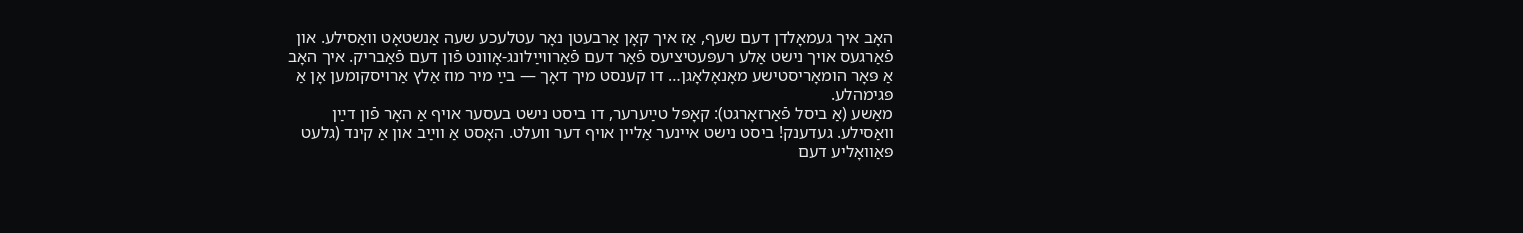האָב איך געמאָלדן דעם שעף, אַז איך קאָן אַרבעטן נאָר עטלעכע שעה אַנשטאָט וואַסילע. און פֿאַרגעס אויך נישט אַלע רעפּעטיציעס פֿאַר דעם פֿאַרווײַלונג-אָוונט פֿון דעם פֿאַבריק. איך האָב אַ פּאָר הומאָריסטישע מאָנאָלאָגן… דו קענסט מיך דאָך — בײַ מיר מוז אַלץ אַרויסקומען אָן אַ פּגימהלע.
מאַשע (אַ ביסל פֿאַרזאָרגט): קאָפּל טײַערער, דו ביסט נישט בעסער אויף אַ האָר פֿון דײַן וואַסילע. געדענק! ביסט נישט איינער אַליין אויף דער וועלט. האָסט אַ ווײַב און אַ קינד (גלעט פּאַוואָליע דעם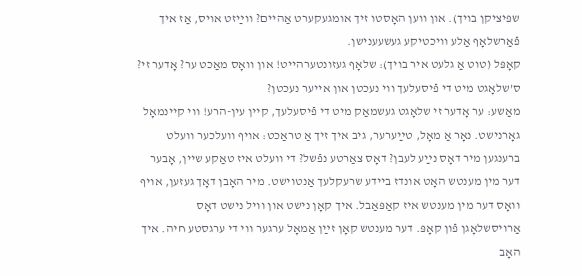שפּיציקן בויך). און ווען האָסטו זיך אומגעקערט אַהיים? ווײַזט אויס, אַז איך פֿאַרשלאָף אַלע וויכטיקע געשעענישן.
קאָפּל (טוט אַ גלעט איר בויך): שלאָף געזונטערהייט! און וואָס מאַכט ער? אָדער זי? ס’שלאָגט מיט די פֿיסעלעך ווי נעכטן און אייער נעכטן?
מאַשע: ער אָדער זי שלאָגט געשמאַק מיט די פֿיסעלעך, קיין עין-הרע! ווי קיינמאָל גאָרנישט. נאָר אַ מאָל, טײַערער, גיב איך זיך אַ טראַכט: אויף וועלכער וועלט ברענגען מיר דאָס נײַע לעבן? דאָס צאַרטע נפֿשל? די וועלט איז טאַקע שיין, אָבער דער מין מענטש האָט אונדז ביידע שרעקלעך אַנטוישט. מיר האָבן דאָך געזען, אויף וואָס דער מין מענטש איז קאַפּאַבל. איך קאָן נישט און וויל נישט דאָס אַרויסשלאָגן פֿון קאָפּ. דער מענטש קאָן זײַן אַמאָל ערגער ווי די ערגסטע חיה. איך האָב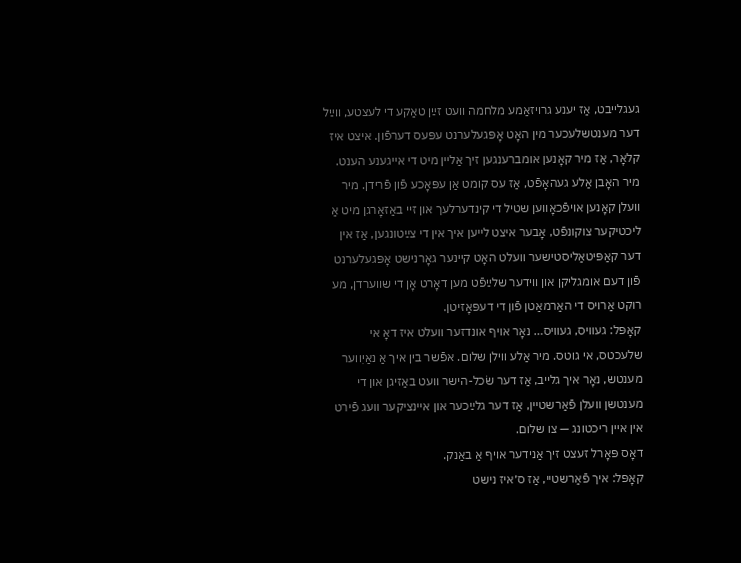געגלייבט, אַז יענע גרויזאַמע מלחמה וועט זײַן טאַקע די לעצטע, ווײַל דער מענטשלעכער מין האָט אָפּגעלערנט עפּעס דערפֿון. איצט איז קלאָר, אַז מיר קאָנען אומברענגען זיך אַליין מיט די אייגענע הענט. מיר האָבן אַלע געהאָפֿט, אַז עס קומט אַן עפּאָכע פֿון פֿרידן. מיר וועלן קאָנען אויפֿכאָווען שטיל די קינדערלעך און זיי באַזאָרגן מיט אַ ליכטיקער צוקונפֿט, אָבער איצט לייען איך אין די צײַטונגען, אַז אין דער קאַפּיטאַליסטישער וועלט האָט קיינער גאָרנישט אָפּגעלערנט פֿון דעם אומגליקן און ווידער שלײַפֿט מען דאָרט אָן די שווערדן, מע רוקט אַרויס די האַרמאַטן פֿון די דעפּאָזיטן.
קאָפּל: געוויס, געוויס… נאָר אויף אונדזער וועלט איז דאָ אי שלעכטס, אי גוטס. מיר אַלע ווילן שלום. אפֿשר בין איך אַ נאַיִווער מענטש, נאָר איך גלייב, אַז דער שׂכל-הישר וועט באַזיגן און די מענטשן וועלן פֿאַרשטיין, אַז דער גלײַכער און איינציקער וועג פֿירט אין איין ריכטונג — צו שלום.
דאָס פּאָרל זעצט זיך אַנידער אויף אַ באַנק.
קאָפּל: איך פֿאַרשטיי, אַז ס׳איז נישט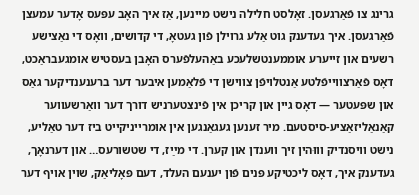גרינג צו פֿאַרגעסן. זאָלסט חלילה נישט מיינען, אַז איך האָב עפּעס אָדער עמעצן פֿאַרגעסן. איך געדענק גוט אַלע גרוילן פֿון געטאָ, די קדושים, וואָס די נאַצישע רשעים און זייערע אוממענטשלעכע באַהעלפֿערס האָבן בעסטיש אומגעבראַכט, דאָס פֿאַרצווייפֿלטע אַנטלויפֿן צווישן די פֿלאַמען איבער דער ברענענדיקער גאַס און שפּעטער — דאָס גיין און קריכן אין פֿינצטערניש דורך דער וואַרשעווער קאַנאַליזאַציע-סיסטעם. מיר זענען געגאַנגען אין אומרייניקייט ביז דער טאַליע, נישט וויסנדיק וווּהין זיך ווענדן און קערן. די מײַז, די שטשורעס… און דערנאָך, געדענק איך, דאָס ליכטיקע פּנים פֿון יענעם העלד, דעם פּאָליאַק, שוין אויף דער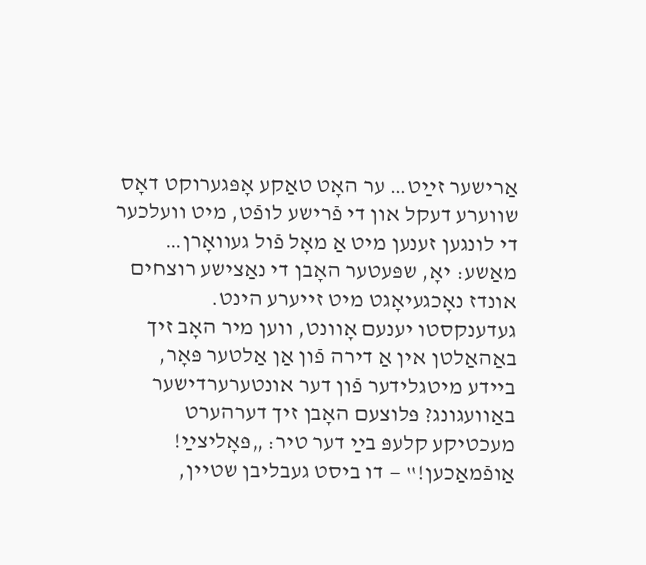אַרישער זײַט… ער האָט טאַקע אָפּגערוקט דאָס שווערע דעקל און די פֿרישע לופֿט, מיט וועלכער די לונגען זענען מיט אַ מאָל פֿול געוואָרן…
מאַשע: יאָ, שפּעטער האָבן די נאַצישע רוצחים אונדז נאָכגעיאָגט מיט זייערע הינט. געדענקסטו יענעם אָוונט, ווען מיר האָב זיך באַהאַלטן אין אַ דירה פֿון אַן אַלטער פּאָר, ביידע מיטגלידער פֿון דער אונטערערדישער באַוועגונג? פּלוצעם האָבן זיך דערהערט מעכטיקע קלעפּ בײַ דער טיר: „פּאָליצײַ! אַופֿמאַכען!‟ — דו ביסט געבליבן שטיין,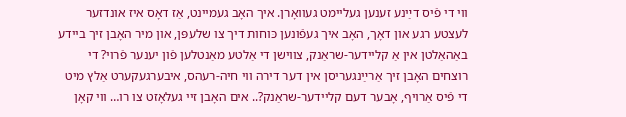ווי די פֿיס דײַנע זענען געליימט געוואָרן. איך האָב געמיינט, אַז דאָס איז אונדזער לעצטע רגע און דאָך, האָב איך געפֿונען כּוחות דיך צו שלעפּן, און מיר האָבן זיך ביידע באַהאַלטן אין אַ קליידער-שראַנק, צווישן די אַלטע מאַנטלען פֿון יענער פֿרוי? די רוצחים האָבן זיך אַרײַנגעריסן אין דער דירה ווי חיה-רעהס, איבערגעקערט אַלץ מיט די פֿיס אַרויף, אָבער דעם קליידער-שראַנק?.. אים האָבן זיי געלאָזט צו רו… ווי קאָן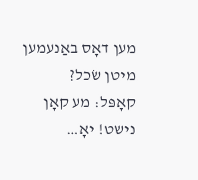מען דאָס באַנעמען מיטן שׂכל?
קאָפּל: מע קאָן נישט! יאָ…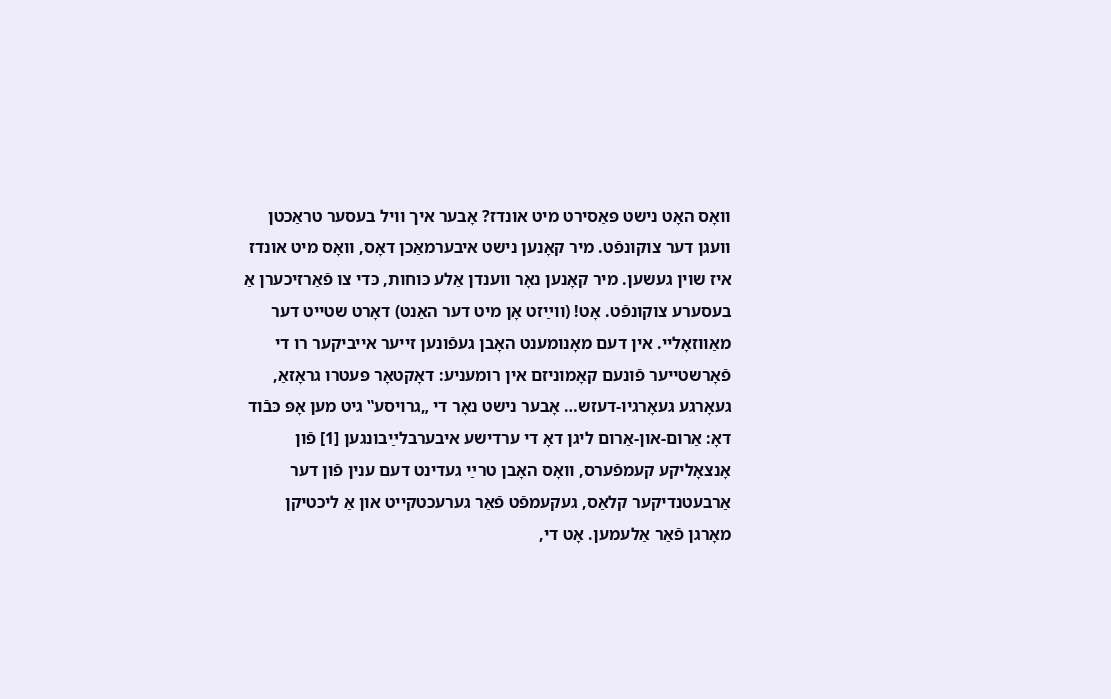וואָס האָט נישט פּאַסירט מיט אונדז? אָבער איך וויל בעסער טראַכטן וועגן דער צוקונפֿט. מיר קאָנען נישט איבערמאַכן דאָס, וואָס מיט אונדז איז שוין געשען. מיר קאָנען נאָר ווענדן אַלע כּוחות, כּדי צו פֿאַרזיכערן אַ בעסערע צוקונפֿט. אָט! (ווײַזט אָן מיט דער האַנט) דאָרט שטייט דער מאַווזאָליי. אין דעם מאָנומענט האָבן געפֿונען זייער אייביקער רו די פֿאָרשטייער פֿונעם קאָמוניזם אין רומעניע: דאָקטאָר פּעטרו גראָזאַ, געאָרגע געאָרגיו-דעזש… אָבער נישט נאָר די „גרויסע‟ גיט מען אָפּ כּבֿוד דאָ: אַרום-און-אַרום ליגן דאָ די ערדישע איבערבלײַבונגען [1] פֿון אָנצאָליקע קעמפֿערס, וואָס האָבן טרײַ געדינט דעם ענין פֿון דער אַרבעטנדיקער קלאַס, געקעמפֿט פֿאַר גערעכטקייט און אַ ליכטיקן מאָרגן פֿאַר אַלעמען. אָט די,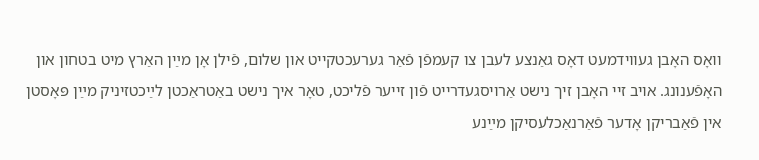וואָס האָבן געווידמעט דאָס גאַנצע לעבן צו קעמפֿן פֿאַר גערעכטקייט און שלום, פֿילן אָן מײַן האַרץ מיט בטחון און האָפֿענונג. אויב זיי האָבן זיך נישט אַרויסגעדרייט פֿון זייער פֿליכט, טאָר איך נישט באַטראַכטן לײַכטזיניק מײַן פּאָסטן אין פֿאַבריקן אָדער פֿאַרנאַכלעסיקן מײַנע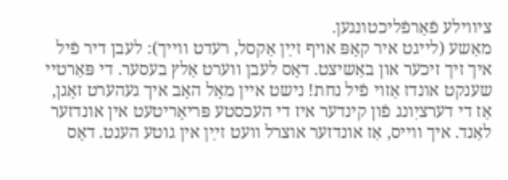ציווילע פֿאַרפֿליכטונגען.
מאַשע (לייגט איר קאָפּ אויף זײַן אַקסל, רעדט ווייך): לעבן דיר פֿיל איך זיך זיכער און באַשיצט. דאָס לעבן ווערט אַלץ בעסער. די פּאַרטיי שענקט אונדז אַזוי פֿיל נחת! נישט איין מאָל האָב איך געהערט זאָגן, אַז די דערציִונג פֿון קינדער איז די העכסטע פּריאָריטעט אין אונדזער לאַנד. איך ווייס, אַז אונדזער אוצרל וועט זײַן אין גוטע הענט. דאָס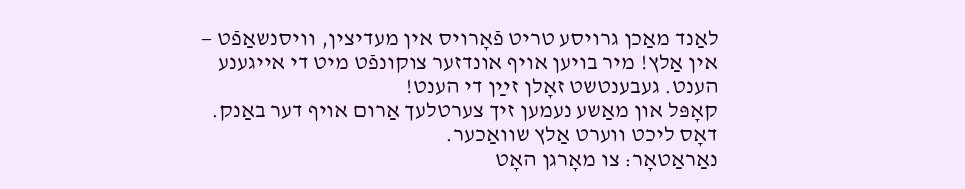לאַנד מאַכן גרויסע טריט פֿאָרויס אין מעדיצין, וויסנשאַפֿט — אין אַלץ! מיר בויען אויף אונדזער צוקונפֿט מיט די אייגענע הענט. געבענטשט זאָלן זײַן די הענט!
קאָפּל און מאַשע נעמען זיך צערטלעך אַרום אויף דער באַנק. דאָס ליכט ווערט אַלץ שוואַכער.
נאַראַטאָר: צו מאָרגן האָט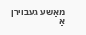מאַשע געבוירן אַ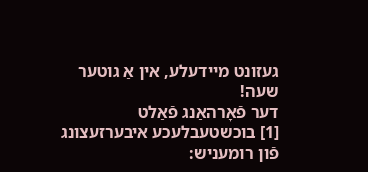געזונט מיידעלע, אין אַ גוטער שעה!
דער פֿאָרהאַנג פֿאַלט
[1] בוכשטעבלעכע איבערזעצונג פֿון רומעניש: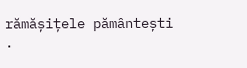rămășițele pământești
.